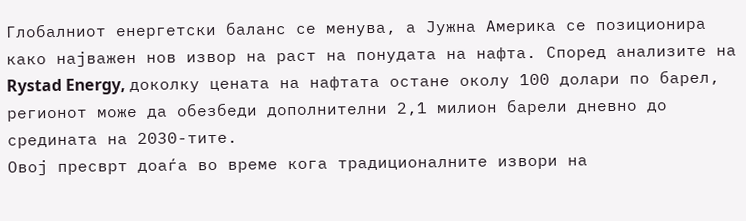Глобалниот енергетски баланс се менува, а Јужна Америка се позиционира како најважен нов извор на раст на понудата на нафта. Според анализите на Rystad Energy, доколку цената на нафтата остане околу 100 долари по барел, регионот може да обезбеди дополнителни 2,1 милион барели дневно до средината на 2030-тите.
Овој пресврт доаѓа во време кога традиционалните извори на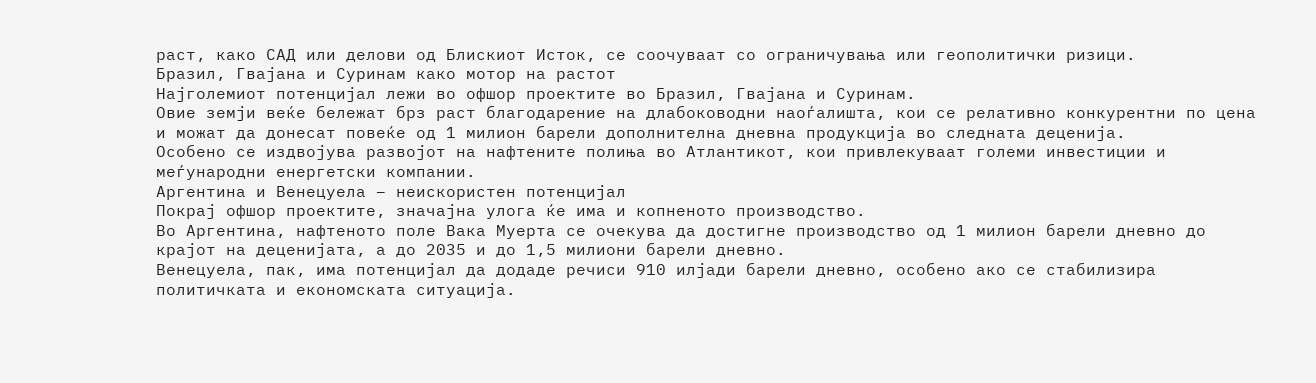раст, како САД или делови од Блискиот Исток, се соочуваат со ограничувања или геополитички ризици.
Бразил, Гвајана и Суринам како мотор на растот
Најголемиот потенцијал лежи во офшор проектите во Бразил, Гвајана и Суринам.
Овие земји веќе бележат брз раст благодарение на длабоководни наоѓалишта, кои се релативно конкурентни по цена и можат да донесат повеќе од 1 милион барели дополнителна дневна продукција во следната деценија.
Особено се издвојува развојот на нафтените полиња во Атлантикот, кои привлекуваат големи инвестиции и меѓународни енергетски компании.
Аргентина и Венецуела – неискористен потенцијал
Покрај офшор проектите, значајна улога ќе има и копненото производство.
Во Аргентина, нафтеното поле Вака Муерта се очекува да достигне производство од 1 милион барели дневно до крајот на деценијата, а до 2035 и до 1,5 милиони барели дневно.
Венецуела, пак, има потенцијал да додаде речиси 910 илјади барели дневно, особено ако се стабилизира политичката и економската ситуација.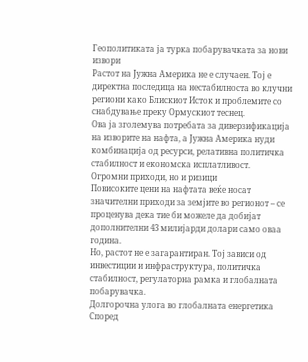Геополитиката ја турка побарувачката за нови извори
Растот на Јужна Америка не е случаен. Тој е директна последица на нестабилноста во клучни региони како Блискиот Исток и проблемите со снабдување преку Ормускиот теснец.
Ова ја зголемува потребата за диверзификација на изворите на нафта, а Јужна Америка нуди комбинација од ресурси, релативна политичка стабилност и економска исплатливост.
Огромни приходи, но и ризици
Повисоките цени на нафтата веќе носат значителни приходи за земјите во регионот – се проценува дека тие би можеле да добијат дополнителни 43 милијарди долари само оваа година.
Но, растот не е загарантиран. Тој зависи од инвестиции и инфраструктура, политичка стабилност, регулаторна рамка и глобалната побарувачка.
Долгорочна улога во глобалната енергетика
Според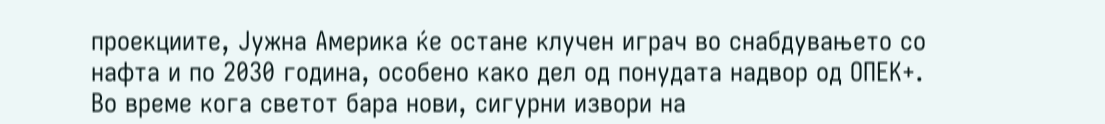проекциите, Јужна Америка ќе остане клучен играч во снабдувањето со нафта и по 2030 година, особено како дел од понудата надвор од ОПЕК+.
Во време кога светот бара нови, сигурни извори на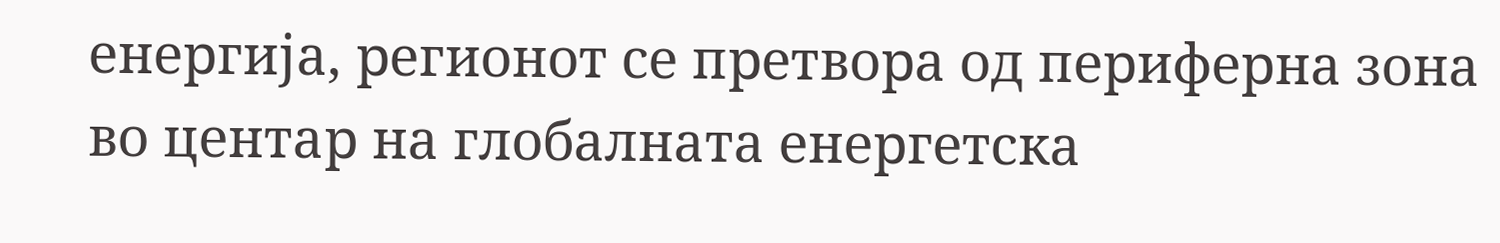енергија, регионот се претвора од периферна зона во центар на глобалната енергетска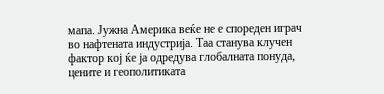мапа. Јужна Америка веќе не е спореден играч во нафтената индустрија. Таа станува клучен фактор кој ќе ја одредува глобалната понуда, цените и геополитиката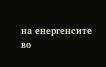на енергенсите во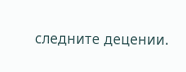следните децении.